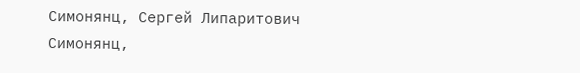Симонянц, Сергей Липаритович
Симонянц,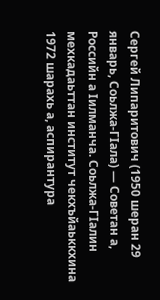Сергей Липаритович (1950 шеран 29 январь, Соьлжа-ГӀала) — Советан а, Российн а Ӏилманча. Соьлжа-ГӀалин мехкадаьттан институт чекхъйаьккхина 1972 шарахь а, аспирантура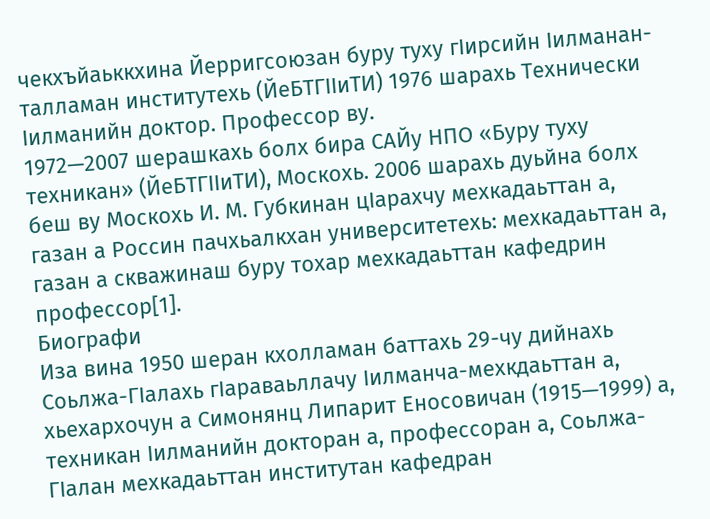чекхъйаьккхина Йерригсоюзан буру туху гӀирсийн Ӏилманан-талламан институтехь (ЙеБТГӀӀиТИ) 1976 шарахь Технически Ӏилманийн доктор. Профессор ву.
1972—2007 шерашкахь болх бира САЙу НПО «Буру туху техникан» (ЙеБТГӀӀиТИ), Москохь. 2006 шарахь дуьйна болх беш ву Москохь И. М. Губкинан цӀарахчу мехкадаьттан а, газан а Россин пачхьалкхан университетехь: мехкадаьттан а, газан а скважинаш буру тохар мехкадаьттан кафедрин профессор[1].
Биографи
Иза вина 1950 шеран кхолламан баттахь 29-чу дийнахь Соьлжа-ГӀалахь гӀараваьллачу Ӏилманча-мехкдаьттан а, хьехархочун а Симонянц Липарит Еносовичан (1915—1999) а, техникан Ӏилманийн докторан а, профессоран а, Соьлжа-ГӀалан мехкадаьттан институтан кафедран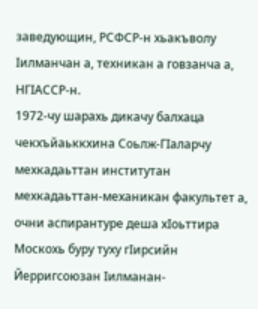заведующин, РСФСР-н хьакъволу Ӏилманчан а, техникан а говзанча а, НГӀАССР-н.
1972-чу шарахь дикачу балхаца чекхъйаьккхина Соьлж-ГӀаларчу мехкадаьттан институтан мехкадаьттан-механикан факультет а, очни аспирантуре деша хӀоьттира Москохь буру туху гӀирсийн Йерригсоюзан Ӏилманан-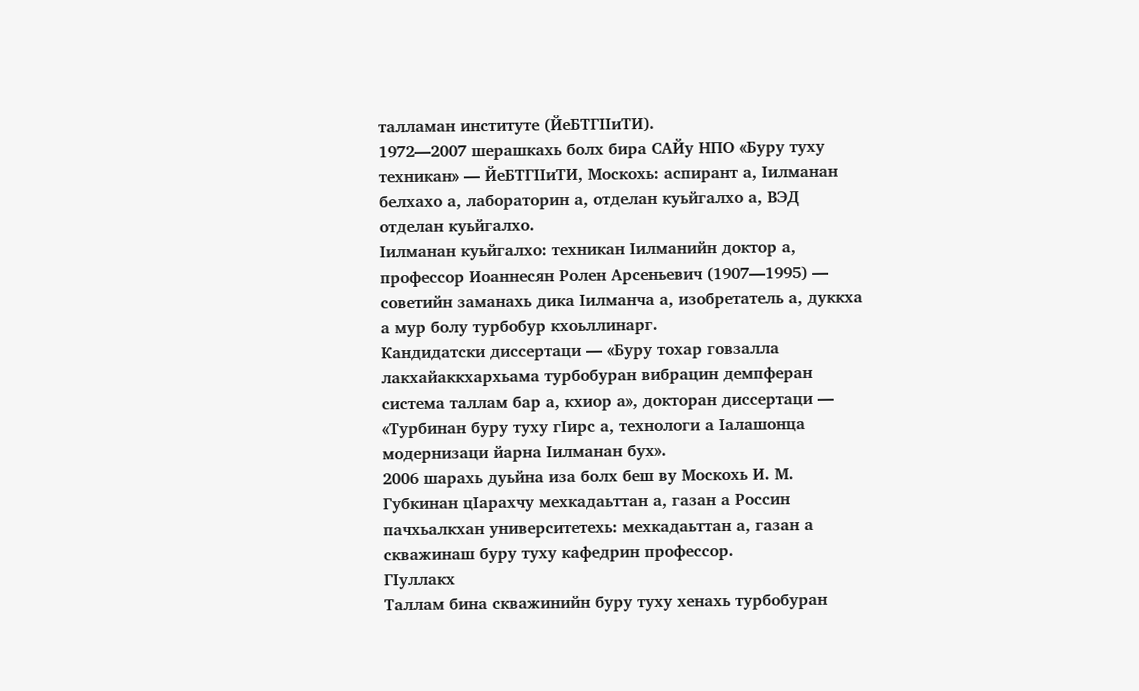талламан институте (ЙеБТГӀӀиТИ).
1972—2007 шерашкахь болх бира САЙу НПО «Буру туху техникан» — ЙеБТГӀӀиТИ, Москохь: аспирант а, Ӏилманан белхахо а, лабораторин а, отделан куьйгалхо а, ВЭД отделан куьйгалхо.
Ӏилманан куьйгалхо: техникан Ӏилманийн доктор а, профессор Иоаннесян Ролен Арсеньевич (1907—1995) — советийн заманахь дика Ӏилманча а, изобретатель а, дуккха а мур болу турбобур кхоьллинарг.
Кандидатски диссертаци — «Буру тохар говзалла лакхайаккхархьама турбобуран вибрацин демпферан система таллам бар а, кхиор а», докторан диссертаци — «Турбинан буру туху гӀирс а, технологи а Ӏалашонца модернизаци йарна Ӏилманан бух».
2006 шарахь дуьйна иза болх беш ву Москохь И. М. Губкинан цӀарахчу мехкадаьттан а, газан а Россин пачхьалкхан университетехь: мехкадаьттан а, газан а скважинаш буру туху кафедрин профессор.
ГӀуллакх
Таллам бина скважинийн буру туху хенахь турбобуран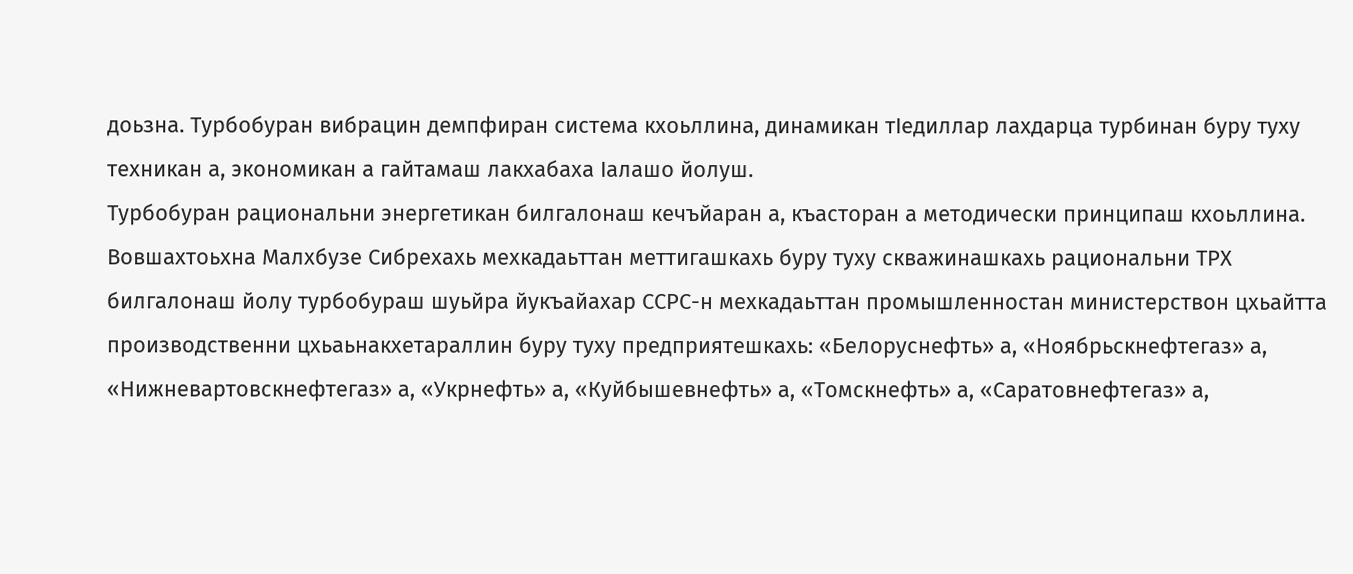доьзна. Турбобуран вибрацин демпфиран система кхоьллина, динамикан тӀедиллар лахдарца турбинан буру туху техникан а, экономикан а гайтамаш лакхабаха Ӏалашо йолуш.
Турбобуран рациональни энергетикан билгалонаш кечъйаран а, къасторан а методически принципаш кхоьллина. Вовшахтоьхна Малхбузе Сибрехахь мехкадаьттан меттигашкахь буру туху скважинашкахь рациональни ТРХ билгалонаш йолу турбобураш шуьйра йукъайахар ССРС-н мехкадаьттан промышленностан министерствон цхьайтта производственни цхьаьнакхетараллин буру туху предприятешкахь: «Белоруснефть» а, «Ноябрьскнефтегаз» а, «Нижневартовскнефтегаз» а, «Укрнефть» а, «Куйбышевнефть» а, «Томскнефть» а, «Саратовнефтегаз» а,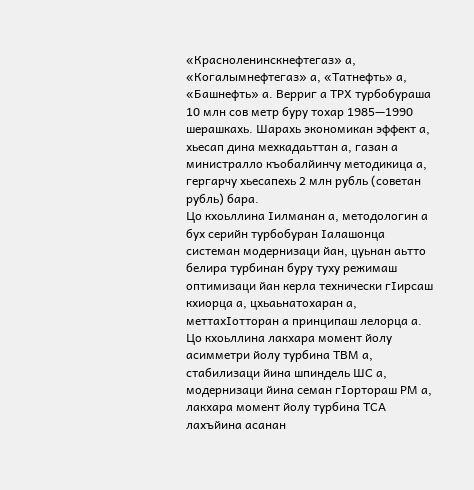«Красноленинскнефтегаз» а, «Когалымнефтегаз» а, «Татнефть» а, «Башнефть» а. Верриг а ТРХ турбобураша 10 млн сов метр буру тохар 1985—1990 шерашкахь. Шарахь экономикан эффект а, хьесап дина мехкадаьттан а, газан а министралло къобалйинчу методикица а, гергарчу хьесапехь 2 млн рубль (советан рубль) бара.
Цо кхоьллина Ӏилманан а, методологин а бух серийн турбобуран Ӏалашонца системан модернизаци йан, цуьнан аьтто белира турбинан буру туху режимаш оптимизаци йан керла технически гӀирсаш кхиорца а, цхьаьнатохаран а, меттахӀотторан а принципаш лелорца а.
Цо кхоьллина лакхара момент йолу асимметри йолу турбина ТВМ а, стабилизаци йина шпиндель ШС а, модернизаци йина семан гӀортораш РМ а, лакхара момент йолу турбина ТСА лахъйина асанан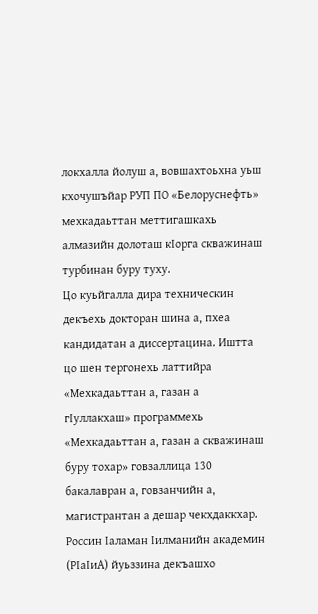локхалла йолуш а, вовшахтоьхна уьш кхочушъйар РУП ПО «Белоруснефть» мехкадаьттан меттигашкахь алмазийн долоташ кӀорга скважинаш турбинан буру туху.
Цо куьйгалла дира техническин декъехь докторан шина а, пхеа кандидатан а диссертацина. Иштта цо шен тергонехь латтийра «Мехкадаьттан а, газан а гӀуллакхаш» программехь «Мехкадаьттан а, газан а скважинаш буру тохар» говзаллица 130 бакалавран а, говзанчийн а, магистрантан а дешар чекхдаккхар.
Россин Ӏаламан Ӏилманийн академин (РӀаӀиА) йуьззина декъашхо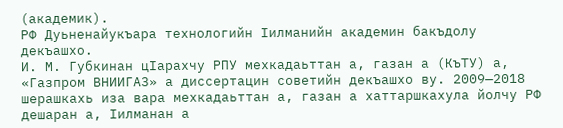(академик).
РФ Дуьненайукъара технологийн Ӏилманийн академин бакъдолу декъашхо.
И. М. Губкинан цӀарахчу РПУ мехкадаьттан а, газан а (КъТУ) а, «Газпром ВНИИГАЗ» а диссертацин советийн декъашхо ву. 2009—2018 шерашкахь иза вара мехкадаьттан а, газан а хаттаршкахула йолчу РФ дешаран а, Ӏилманан а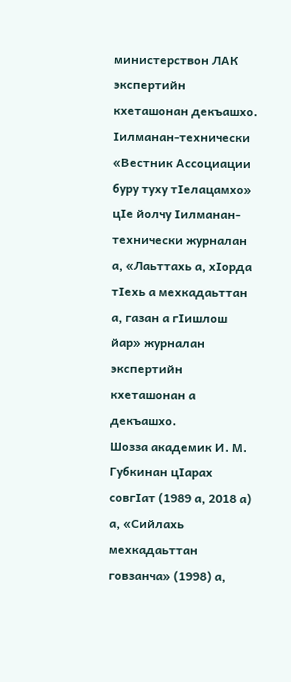министерствон ЛАК экспертийн кхеташонан декъашхо.
Ӏилманан-технически «Вестник Ассоциации буру туху тӀелацамхо» цӀе йолчу Ӏилманан-технически журналан а, «Лаьттахь а, хӀорда тӀехь а мехкадаьттан а, газан а гӀишлош йар» журналан экспертийн кхеташонан а декъашхо.
Шозза академик И. М. Губкинан цӀарах совгӀат (1989 а, 2018 а) а, «Сийлахь мехкадаьттан говзанча» (1998) а,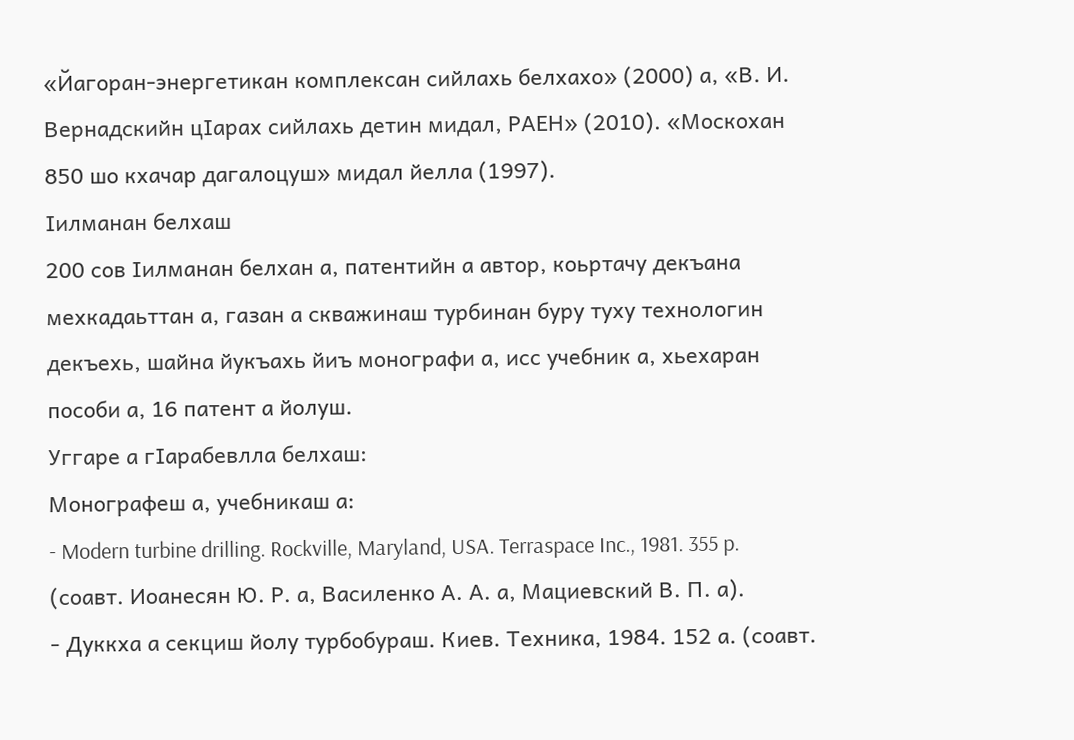«Йагоран-энергетикан комплексан сийлахь белхахо» (2000) а, «В. И. Вернадскийн цӀарах сийлахь детин мидал, РАЕН» (2010). «Москохан 850 шо кхачар дагалоцуш» мидал йелла (1997).
Ӏилманан белхаш
200 сов Ӏилманан белхан а, патентийн а автор, коьртачу декъана мехкадаьттан а, газан а скважинаш турбинан буру туху технологин декъехь, шайна йукъахь йиъ монографи а, исс учебник а, хьехаран пособи а, 16 патент а йолуш.
Уггаре а гӀарабевлла белхаш:
Монографеш а, учебникаш а:
- Modern turbine drilling. Rockville, Maryland, USA. Terraspace Inc., 1981. 355 p. (соавт. Иоанесян Ю. Р. а, Василенко А. А. а, Мациевский В. П. а).
- Дуккха а секциш йолу турбобураш. Киев. Техника, 1984. 152 а. (соавт.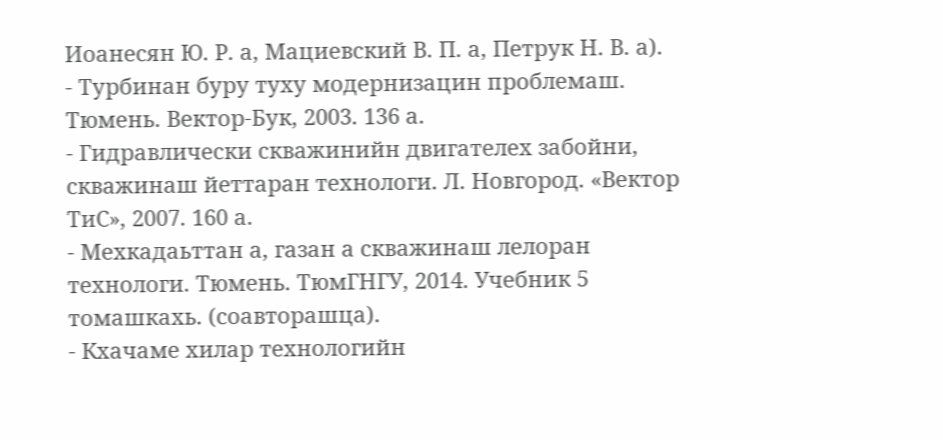Иоанесян Ю. Р. а, Мациевский В. П. а, Петрук Н. В. а).
- Турбинан буру туху модернизацин проблемаш. Тюмень. Вектор-Бук, 2003. 136 а.
- Гидравлически скважинийн двигателех забойни, скважинаш йеттаран технологи. Л. Новгород. «Вектор ТиС», 2007. 160 а.
- Мехкадаьттан а, газан а скважинаш лелоран технологи. Тюмень. ТюмГНГУ, 2014. Учебник 5 томашкахь. (соавторашца).
- Кхачаме хилар технологийн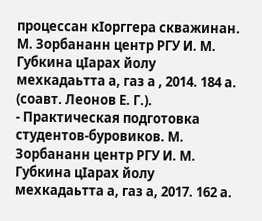процессан кӀорггера скважинан. М. Зорбананн центр РГУ И. М. Губкина цӀарах йолу мехкадаьтта а, газ а , 2014. 184 а. (соавт. Леонов Е. Г.).
- Практическая подготовка студентов-буровиков. М. Зорбананн центр РГУ И. М. Губкина цӀарах йолу мехкадаьтта а, газ а, 2017. 162 а.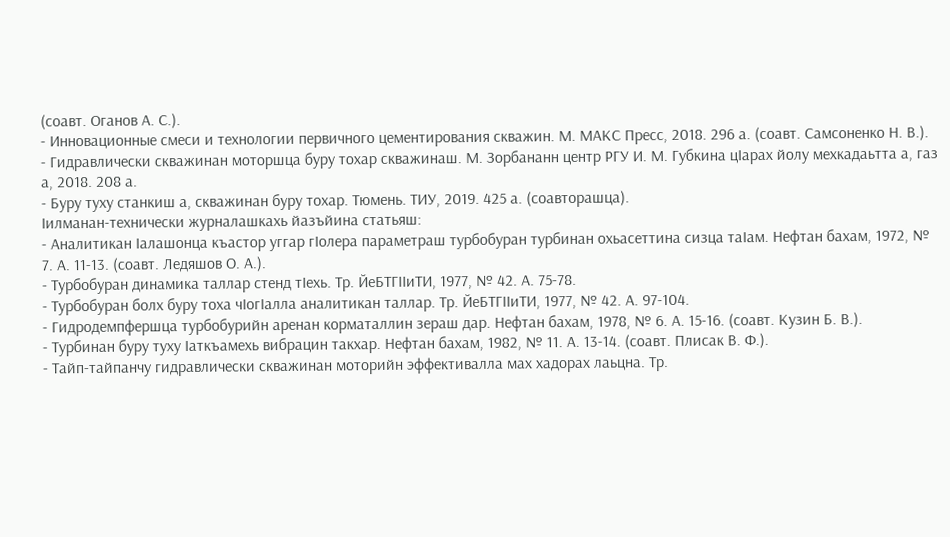(соавт. Оганов А. С.).
- Инновационные смеси и технологии первичного цементирования скважин. М. МАКС Пресс, 2018. 296 а. (соавт. Самсоненко Н. В.).
- Гидравлически скважинан моторшца буру тохар скважинаш. М. Зорбананн центр РГУ И. М. Губкина цӀарах йолу мехкадаьтта а, газ а, 2018. 208 а.
- Буру туху станкиш а, скважинан буру тохар. Тюмень. ТИУ, 2019. 425 а. (соавторашца).
Ӏилманан-технически журналашкахь йазъйина статьяш:
- Аналитикан Ӏалашонца къастор уггар гӀолера параметраш турбобуран турбинан охьасеттина сизца таӀам. Нефтан бахам, 1972, № 7. А. 11-13. (соавт. Ледяшов О. А.).
- Турбобуран динамика таллар стенд тӀехь. Тр. ЙеБТГӀӀиТИ, 1977, № 42. А. 75-78.
- Турбобуран болх буру тоха чӀогӀалла аналитикан таллар. Тр. ЙеБТГӀӀиТИ, 1977, № 42. А. 97-104.
- Гидродемпфершца турбобурийн аренан корматаллин зераш дар. Нефтан бахам, 1978, № 6. А. 15-16. (соавт. Кузин Б. В.).
- Турбинан буру туху Ӏаткъамехь вибрацин такхар. Нефтан бахам, 1982, № 11. А. 13-14. (соавт. Плисак В. Ф.).
- Тайп-тайпанчу гидравлически скважинан моторийн эффективалла мах хадорах лаьцна. Тр.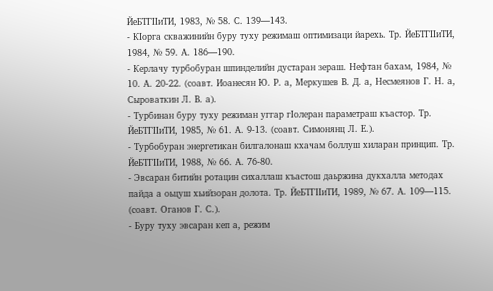ЙеБТГӀӀиТИ, 1983, № 58. С. 139—143.
- КӀорга скважинийн буру туху режимаш оптимизаци йарехь. Тр. ЙеБТГӀӀиТИ, 1984, № 59. А. 186—190.
- Керлачу турбобуран шпинделийн дустаран зераш. Нефтан бахам, 1984, № 10. А. 20-22. (соавт. Иоанесян Ю. Р. а, Меркушев В. Д. а, Несмеянов Г. Н. а, Сыроваткин Л. В. а).
- Турбинан буру туху режиман уггар гӀолеран параметраш къастор. Тр. ЙеБТГӀӀиТИ, 1985, № 61. А. 9-13. (соавт. Симонянц Л. Е.).
- Турбобуран энергетикан билгалонаш кхачам боллуш хиларан принцип. Тр. ЙеБТГӀӀиТИ, 1988, № 66. А. 76-80.
- Эвсаран битийн ротацин сихаллаш къастош даьржина дукхалла методах пайда а оьцуш хьийзоран долота. Тр. ЙеБТГӀӀиТИ, 1989, № 67. А. 109—115. (соавт. Оганов Г. С.).
- Буру туху эвсаран кеп а, режим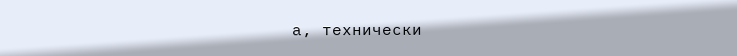а, технически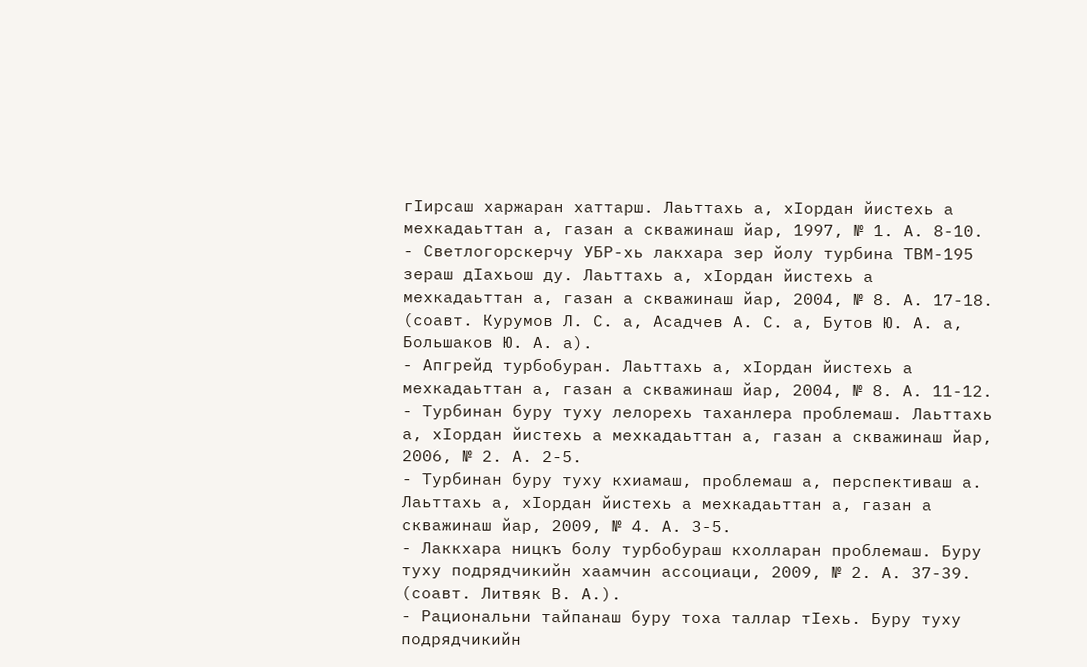гӀирсаш харжаран хаттарш. Лаьттахь а, хӀордан йистехь а мехкадаьттан а, газан а скважинаш йар, 1997, № 1. А. 8-10.
- Светлогорскерчу УБР-хь лакхара зер йолу турбина ТВМ-195 зераш дӀахьош ду. Лаьттахь а, хӀордан йистехь а мехкадаьттан а, газан а скважинаш йар, 2004, № 8. А. 17-18. (соавт. Курумов Л. С. а, Асадчев А. С. а, Бутов Ю. А. а, Большаков Ю. А. а).
- Апгрейд турбобуран. Лаьттахь а, хӀордан йистехь а мехкадаьттан а, газан а скважинаш йар, 2004, № 8. А. 11-12.
- Турбинан буру туху лелорехь таханлера проблемаш. Лаьттахь а, хӀордан йистехь а мехкадаьттан а, газан а скважинаш йар, 2006, № 2. А. 2-5.
- Турбинан буру туху кхиамаш, проблемаш а, перспективаш а. Лаьттахь а, хӀордан йистехь а мехкадаьттан а, газан а скважинаш йар, 2009, № 4. А. 3-5.
- Лаккхара ницкъ болу турбобураш кхолларан проблемаш. Буру туху подрядчикийн хаамчин ассоциаци, 2009, № 2. А. 37-39. (соавт. Литвяк В. А.).
- Рациональни тайпанаш буру тоха таллар тӀехь. Буру туху подрядчикийн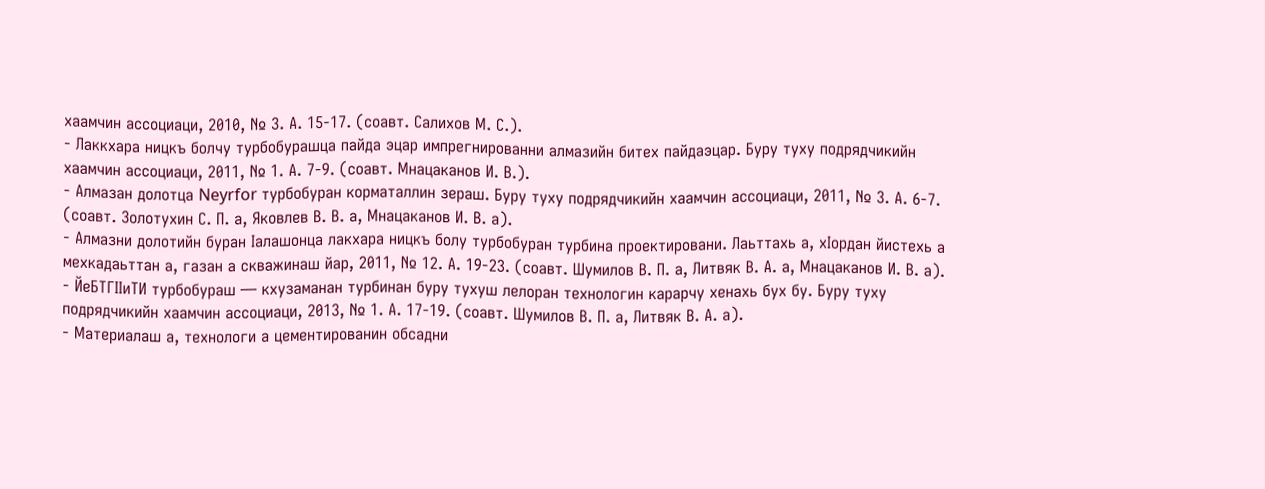хаамчин ассоциаци, 2010, № 3. А. 15-17. (соавт. Салихов М. С.).
- Лаккхара ницкъ болчу турбобурашца пайда эцар импрегнированни алмазийн битех пайдаэцар. Буру туху подрядчикийн хаамчин ассоциаци, 2011, № 1. А. 7-9. (соавт. Мнацаканов И. В.).
- Алмазан долотца Neyrfor турбобуран корматаллин зераш. Буру туху подрядчикийн хаамчин ассоциаци, 2011, № 3. А. 6-7. (соавт. Золотухин С. П. а, Яковлев В. В. а, Мнацаканов И. В. а).
- Алмазни долотийн буран Ӏалашонца лакхара ницкъ болу турбобуран турбина проектировани. Лаьттахь а, хӀордан йистехь а мехкадаьттан а, газан а скважинаш йар, 2011, № 12. А. 19-23. (соавт. Шумилов В. П. а, Литвяк В. А. а, Мнацаканов И. В. а).
- ЙеБТГӀӀиТИ турбобураш — кхузаманан турбинан буру тухуш лелоран технологин карарчу хенахь бух бу. Буру туху подрядчикийн хаамчин ассоциаци, 2013, № 1. А. 17-19. (соавт. Шумилов В. П. а, Литвяк В. А. а).
- Материалаш а, технологи а цементированин обсадни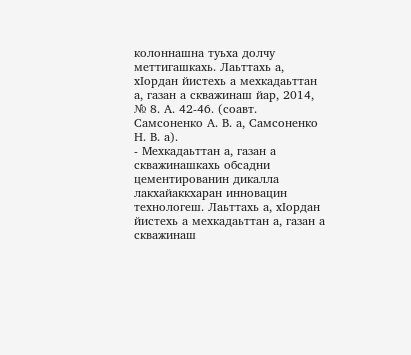колоннашна туьха долчу меттигашкахь. Лаьттахь а, хӀордан йистехь а мехкадаьттан а, газан а скважинаш йар, 2014, № 8. А. 42-46. (соавт. Самсоненко А. В. а, Самсоненко Н. В. а).
- Мехкадаьттан а, газан а скважинашкахь обсадни цементированин дикалла лакхайаккхаран инновацин технологеш. Лаьттахь а, хӀордан йистехь а мехкадаьттан а, газан а скважинаш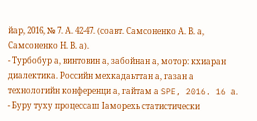йар, 2016, № 7. А. 42-47. (соавт. Самсоненко А. В. а, Самсоненко Н. В. а).
- Турбобур а, винтовин а, забойнан а, мотор: кхиаран диалектика. Российн мехкадаьттан а, газан а технологийн конференци а, гайтам а SPE, 2016. 16 а.
- Буру туху процессаш Ӏаморехь статистически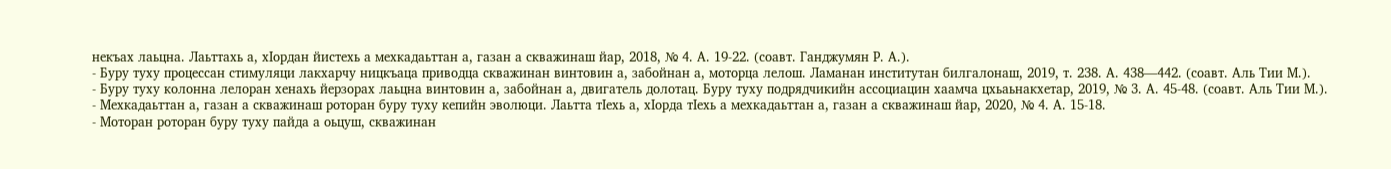некъах лаьцна. Лаьттахь а, хӀордан йистехь а мехкадаьттан а, газан а скважинаш йар, 2018, № 4. А. 19-22. (соавт. Ганджумян Р. А.).
- Буру туху процессан стимуляци лакхарчу ницкъаца приводца скважинан винтовин а, забойнан а, моторца лелош. Ламанан институтан билгалонаш, 2019, т. 238. А. 438—442. (соавт. Аль Тии М.).
- Буру туху колонна лелоран хенахь йерзорах лаьцна винтовин а, забойнан а, двигатель долотац. Буру туху подрядчикийн ассоциацин хаамча цхьаьнакхетар, 2019, № 3. А. 45-48. (соавт. Аль Тии М.).
- Мехкадаьттан а, газан а скважинаш роторан буру туху кепийн эволюци. Лаьтта тӀехь а, хӀорда тӀехь а мехкадаьттан а, газан а скважинаш йар, 2020, № 4. А. 15-18.
- Моторан роторан буру туху пайда а оьцуш, скважинан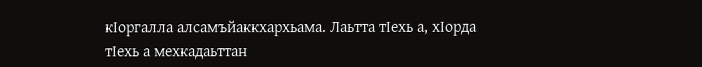кӀоргалла алсамъйаккхархьама. Лаьтта тӀехь а, хӀорда тӀехь а мехкадаьттан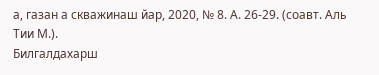а, газан а скважинаш йар, 2020, № 8. А. 26-29. (соавт. Аль Тии М.).
Билгалдахарш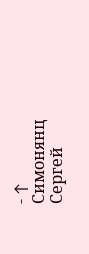- ↑ Симонянц Сергей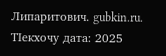Липаритович. gubkin.ru. ТӀекхочу дата: 2025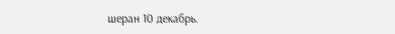шеран 10 декабрь.